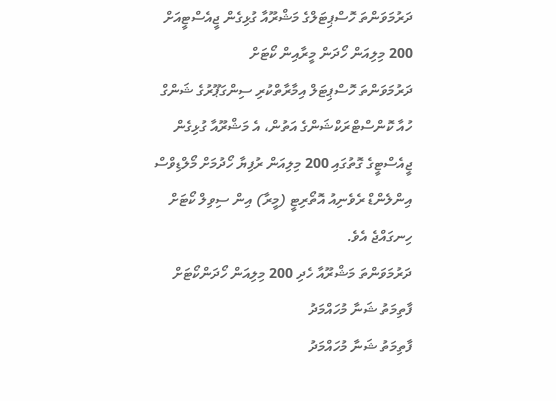ދަރުމަވަންތަ ހޮސްޕިޓަލްގެ މަޝްރޫއާ ގުޅިގެން ޖީއެސްޓީއަށް 200 މިލިއަން ހޯދަން މީރާއިން ކޯޓަށް
ދަރުމަވަންތަ ހޮސްޕިޓަލް އިމާރާތްކުރި ސިންގަޕޫރުގެ ޝަންގް ހުއާ ކޮންސްޓްރަކްޝަންގެ އަތުން، އެ މަޝްރޫއާ ގުޅިގެން ޖީއެސްޓީގެ ގޮތުގައި 200 މިލިއަން ރުފިޔާ ހޯދުމަށް މޯލްޑިވްސް އިންލެންޑް ރެވެނިއު އޮތޯރިޓީ (މީރާ) އިން ސިވިލް ކޯޓަށް ހިނގައްޖެ އެވެ.
ދަރުމަވަންތަ މަޝްރޫއާ ހެދި 200 މިލިއަން ހޯދަންކޯޓަށް
ފާތިމަތު ޝަނާ މުހައްމަދު
ފާތިމަތު ޝަނާ މުހައްމަދު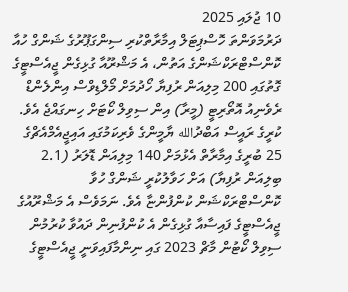10 ޖުލައި 2025
ދަރުމަވަންތަ ހޮސްޕިޓަލް އިމާރާތްކުރި ސިންގަޕޫރުގެ ޝަންގް ހުއާ ކޮންސްޓްރަކްޝަންގެ އަތުން، އެ މަޝްރޫއާ ގުޅިގެން ޖީއެސްޓީގެ ގޮތުގައި 200 މިލިއަން ރުފިޔާ ހޯދުމަށް މޯލްޑިވްސް އިންލެންޑް ރެވެނިއު އޮތޯރިޓީ (މީރާ) އިން ސިވިލް ކޯޓަށް ހިނގައްޖެ އެވެ.
ކުރީގެ ރައީސް އަބްދުالله ޔާމީންގެ ވެރިކަމުގައި އައިޖީއެމްއެޗްގެ 25 ބުރީގެ އިމާރާތް އެޅުމަށް 140 މިލިއަން ޑޮލަރު (2.1 ބިލިއަން ރުފިޔާ) އަށް ހަވާލުކުރީ ޝަންގް ހުވާ ކޮންސްޓްރަކްޝަން ކުންފުންޏާ އެވެ. ނަމަވެސް އެ މަޝްރޫއުގެ ޖީއެސްޓީގެ ފައިސާއާ ގުޅިގެން އެ ކުންފުނިން ދައުވާ ކުރުމުން ސިވިލް ކޯޓުން މާޗް 2023 ގައި ނިންމާފައިވަނީ ޖީއެސްޓީގެ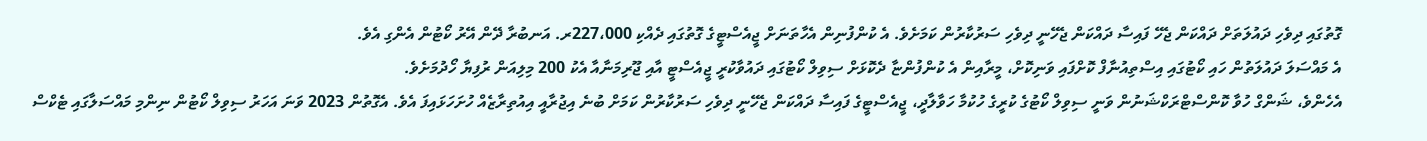ގޮތުގައި ދިވެހި ދައުލަތަށް ދައްކަން ޖެހޭ ފައިސާ ދައްކަން ޖެހޭނީ ދިވެހި ސަރުކާރުން ކަމަށެވެ. އެ ކުންފުނިން އެހާތަނަށް ޖީއެސްޓީގެ ގޮތުގައި ދެއްކި 227،000ރ. އަނބުރާ ދޭން އޭރު ކޯޓުން އެންގި އެވެ.
އެ މައްސަލަ ދައުލަތުން ހައި ކޯޓުގައި އިސްތިއުނާފް ކޮށްފައި ވަނިކޮށް، މީރާއިން އެ ކުންފުންޏާ ދެކޮޅަށް ސިވިލް ކޯޓުގައި ދައުވާކުރީ ޖީއެސްޓީ އާއި ޖޫރިމަނާއާ އެކު 200 މިލިއަން ރުފިޔާ ހޯދުމަށެވެ.
އެހެންވެ، ޝަންގް ހުވާ ކޮންސްޓްރަކްޝަނުން ވަނީ ސިވިލް ކޯޓުގެ ކުރީގެ ހުކުމާ ހަވާލާދީ، ޖީއެސްޓީގެ ފައިސާ ދައްކަން ޖެހޭނީ ދިވެހި ސަރުކާރުން ކަމަށް ބުނެ އިޖުރާއީ އިއުތިރާޒެއް ހުށަހަޅައިފަ އެވެ. އެގޮތުން 2023 ވަނަ އަހަރު ސިވިލް ކޯޓުން ނިންމި މައްސަލާގައި ޓެކްސް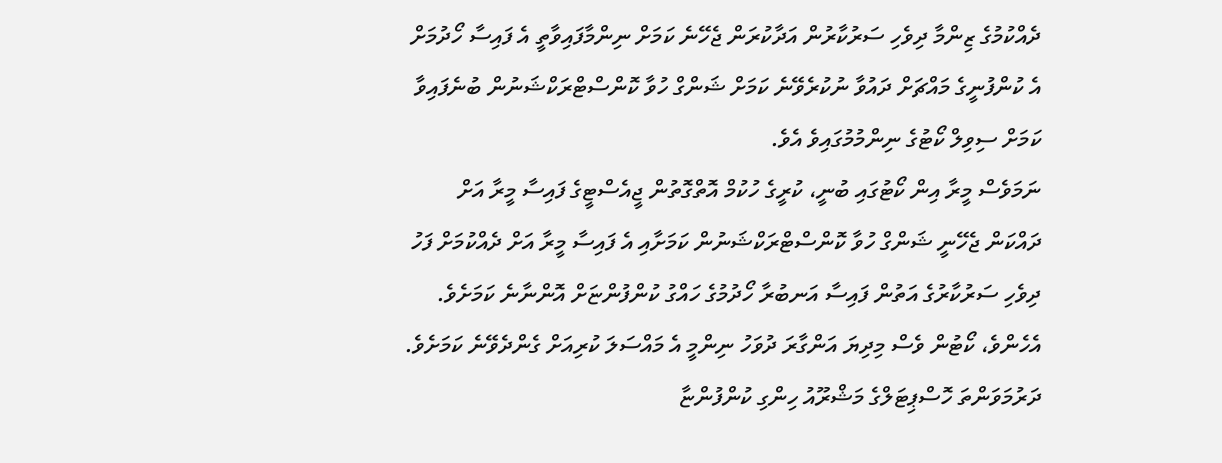ދެއްކުމުގެ ޒިންމާ ދިވެހި ސަރުކާރުން އަދާކުރަން ޖެހޭނެ ކަމަށް ނިންމާފައިވާތީ އެ ފައިސާ ހޯދުމަށް އެ ކުންފުނީގެ މައްޗަށް ދައުވާ ނުކުރެވޭނެ ކަމަށް ޝަންގް ހުވާ ކޮންސްޓްރަކްޝަނުން ބުނެފައިވާ ކަމަށް ސިވިލް ކޯޓުގެ ނިންމުމުގައިވެ އެވެ.
ނަމަވެސް މީރާ އިން ކޯޓުގައި ބުނީ، ކުރީގެ ހުކުމް އޮތްގޮތުން ޖީއެސްޓީގެ ފައިސާ މީރާ އަށް ދައްކަން ޖެހޭނީ ޝަންގް ހުވާ ކޮންސްޓްރަކްޝަނުން ކަމަށާއި އެ ފައިސާ މީރާ އަށް ދެއްކުމަށް ފަހު ދިވެހި ސަރުކާރުގެ އަތުން ފައިސާ އަނބުރާ ހޯދުމުގެ ހައްގު ކުންފުންޏަށް އޮންނާނެ ކަމަށެވެ.
އެހެންވެ، ކޯޓުން ވެސް މިދިޔަ އަންގާރަ ދުވަހު ނިންމީ އެ މައްސަލަ ކުރިއަށް ގެންދެވޭނެ ކަމަށެވެ.
ދަރުމަވަންތަ ހޮސްޕިޓަލްގެ މަޝްރޫއު ހިންގި ކުންފުންޏާ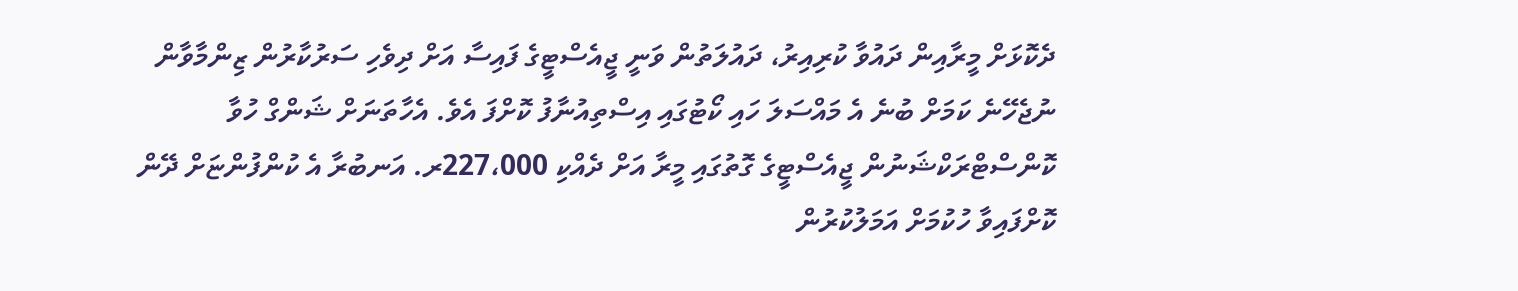ދެކޮޅަށް މީރާއިން ދައުވާ ކުރިއިރު، ދައުލަތުން ވަނީ ޖީއެސްޓީގެ ފައިސާ އަށް ދިވެހި ސަރުކާރުން ޒިންމާވާން ނުޖެހޭނެ ކަމަށް ބުނެ އެ މައްސަލަ ހައި ކޯޓުގައި އިސްތިއުނާފު ކޮށްފަ އެވެ. އެހާތަނަށް ޝަންގް ހުވާ ކޮންސްޓްރަކްޝަނުން ޖީއެސްޓީގެ ގޮތުގައި މީރާ އަށް ދެއްކި 227،000ރ. އަނބުރާ އެ ކުންފުންޏަށް ދޭން ކޮށްފައިވާ ހުކުމަށް އަމަލުކުރުން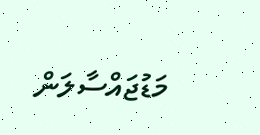މަޑުޖައްސާލަން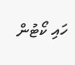ހައި ކޯޓުން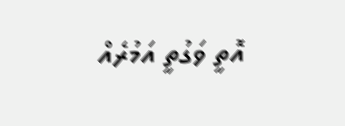އޮތީ ވަގުތީ އަމުރެއް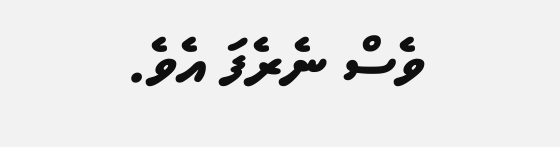ވެސް ނެރެފަ އެވެ.